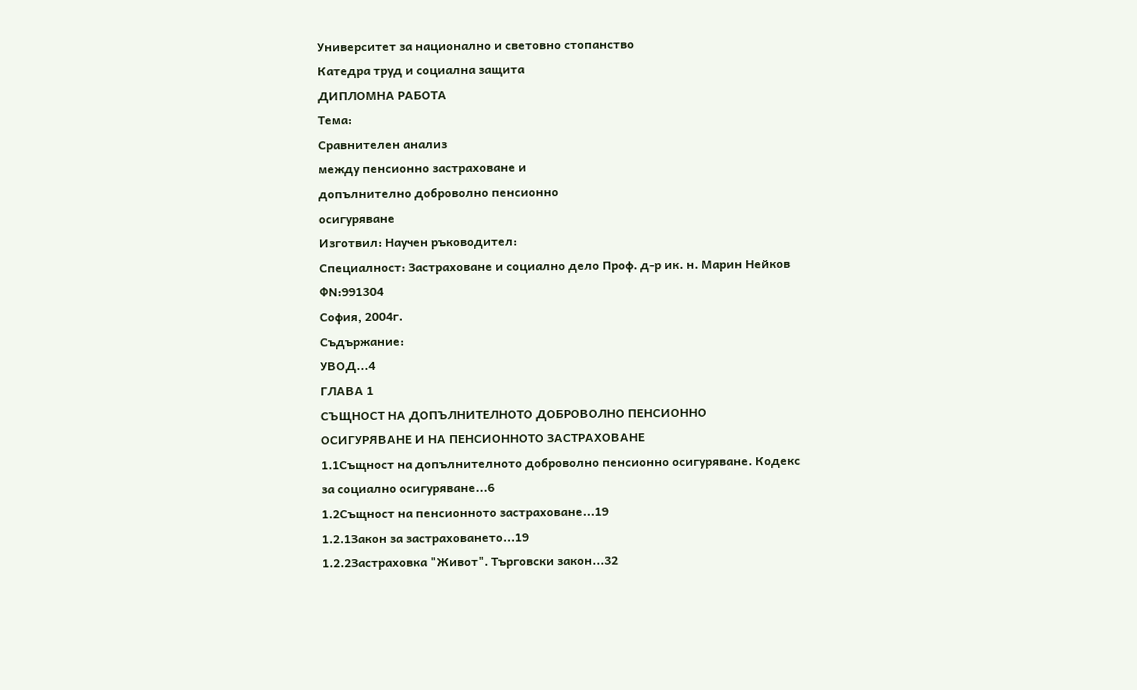Университет за национално и световно стопанство
Катедра труд и социална защита
ДИПЛОМНА РАБОТА
Тема:
Сравнителен анализ
между пенсионно застраховане и
допълнително доброволно пенсионно
осигуряване
Изготвил: Научен ръководител:
Специалност: Застраховане и социално дело Проф. д-р ик. н. Марин Нейков
ФN:991304
София, 2004г.
Съдържание:
УВОД...4
ГЛАВА 1
СЪЩНОСТ НА ДОПЪЛНИТЕЛНОТО ДОБРОВОЛНО ПЕНСИОННО
ОСИГУРЯВАНЕ И НА ПЕНСИОННОТО ЗАСТРАХОВАНЕ
1.1Същност на допълнителното доброволно пенсионно осигуряване. Кодекс
за социално осигуряване...6
1.2Същност на пенсионното застраховане...19
1.2.1Закон за застраховането...19
1.2.2Застраховка "Живот". Търговски закон...32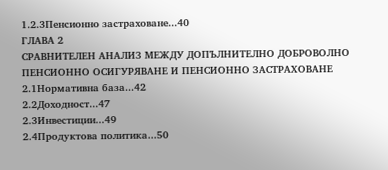1.2.3Пенсионно застраховане...40
ГЛАВА 2
СРАВНИТЕЛЕН АНАЛИЗ МЕЖДУ ДОПЪЛНИТЕЛНО ДОБРОВОЛНО
ПЕНСИОННО ОСИГУРЯВАНЕ И ПЕНСИОННО ЗАСТРАХОВАНЕ
2.1Нормативна база...42
2.2Доходност...47
2.3Инвестиции...49
2.4Продуктова политика...50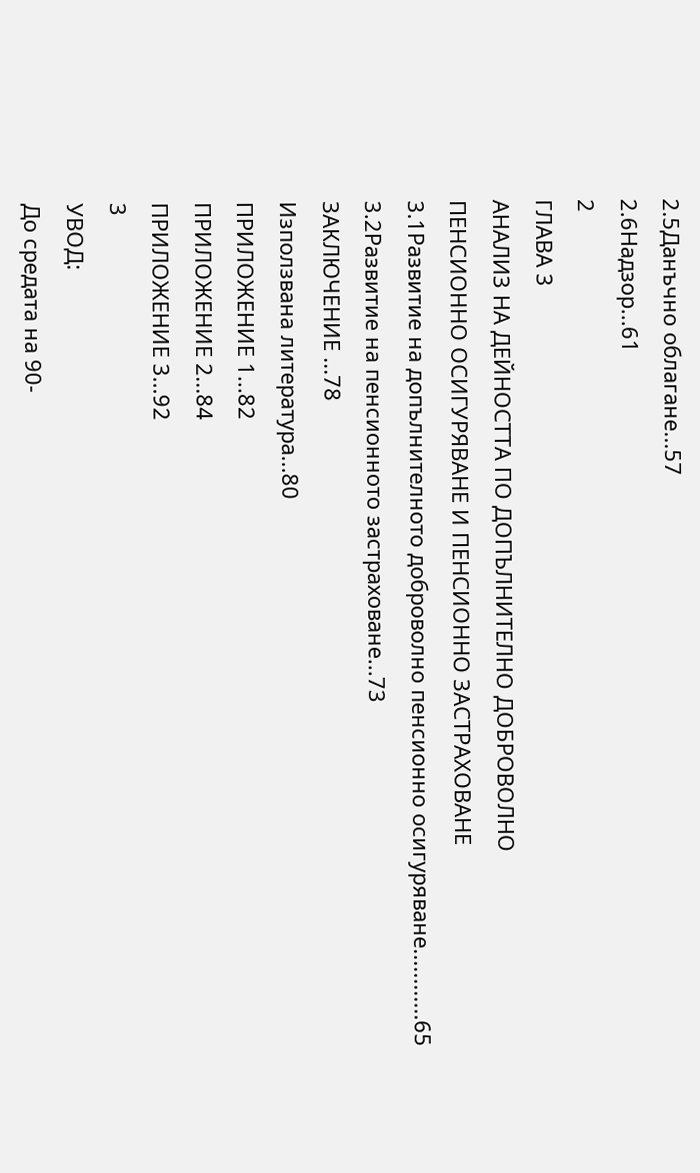2.5Данъчно облагане...57
2.6Надзор...61
2
ГЛАВА 3
АНАЛИЗ НА ДЕЙНОСТТА ПО ДОПЪЛНИТЕЛНО ДОБРОВОЛНО
ПЕНСИОННО ОСИГУРЯВАНЕ И ПЕНСИОННО ЗАСТРАХОВАНЕ
3.1Развитие на допълнителното доброволно пенсионно осигуряване............65
3.2Развитие на пенсионното застраховане...73
ЗАКЛЮЧЕНИЕ ...78
Използвана литература...80
ПРИЛОЖЕНИЕ 1...82
ПРИЛОЖЕНИЕ 2...84
ПРИЛОЖЕНИЕ 3...92
3
УВОД:
До средата на 90-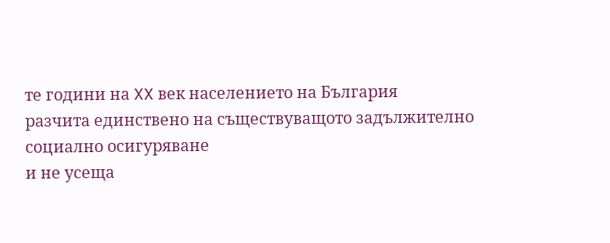те години на XX век населението на България
разчита единствено на съществуващото задължително социално осигуряване
и не усеща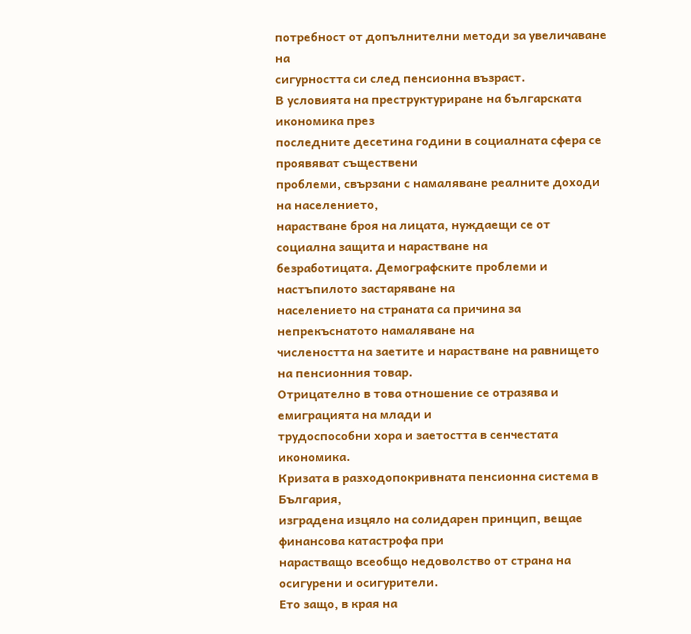потребност от допълнителни методи за увеличаване на
сигурността си след пенсионна възраст.
В условията на преструктуриране на българската икономика през
последните десетина години в социалната сфера се проявяват съществени
проблеми, свързани с намаляване реалните доходи на населението,
нарастване броя на лицата, нуждаещи се от социална защита и нарастване на
безработицата. Демографските проблеми и настъпилото застаряване на
населението на страната са причина за непрекъснатото намаляване на
числеността на заетите и нарастване на равнището на пенсионния товар.
Отрицателно в това отношение се отразява и емиграцията на млади и
трудоспособни хора и заетостта в сенчестата икономика.
Кризата в разходопокривната пенсионна система в България,
изградена изцяло на солидарен принцип, вещае финансова катастрофа при
нарастващо всеобщо недоволство от страна на осигурени и осигурители.
Ето защо, в края на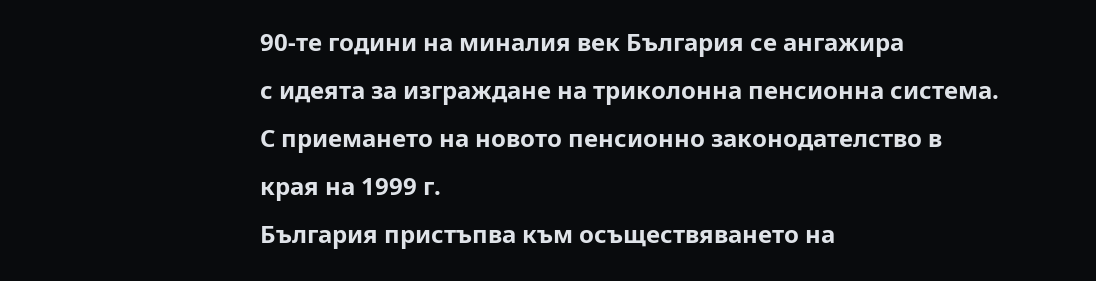90-те години на миналия век България се ангажира
с идеята за изграждане на триколонна пенсионна система.
С приемането на новото пенсионно законодателство в края на 1999 г.
България пристъпва към осъществяването на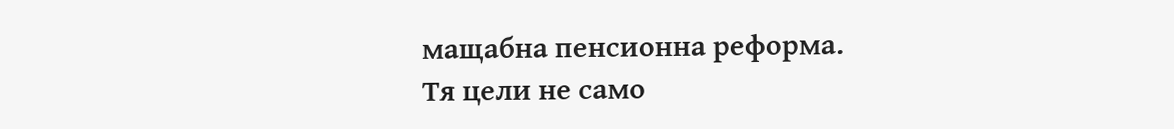мащабна пенсионна реформа.
Тя цели не само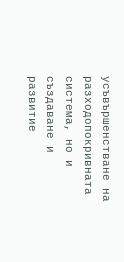усъвършенстване на разходопокривната система, но и
създаване и развитие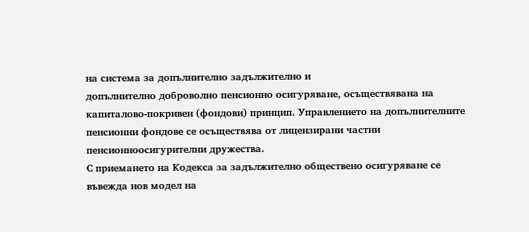на система за допълнително задължително и
допълнително доброволно пенсионно осигуряване, осъществявана на
капиталово-покривен (фондови) принцип. Управлението на допълнителните
пенсионни фондове се осъществява от лицензирани частни
пенсионноосигурителни дружества.
С приемането на Кодекса за задължително обществено осигуряване се
въвежда нов модел на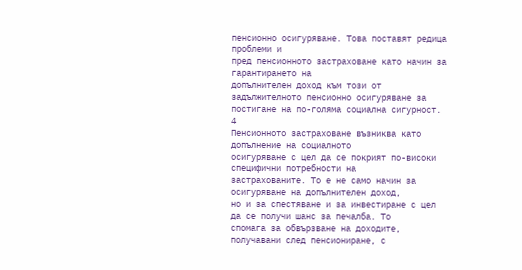пенсионно осигуряване. Това поставят редица
проблеми и
пред пенсионното застраховане като начин за гарантирането на
допълнителен доход към този от задължителното пенсионно осигуряване за
постигане на по-голяма социална сигурност.
4
Пенсионното застраховане възниква като допълнение на социалното
осигуряване с цел да се покрият по-високи специфични потребности на
застрахованите. То е не само начин за осигуряване на допълнителен доход,
но и за спестяване и за инвестиране с цел да се получи шанс за печалба. То
спомага за обвързване на доходите, получавани след пенсиониране, с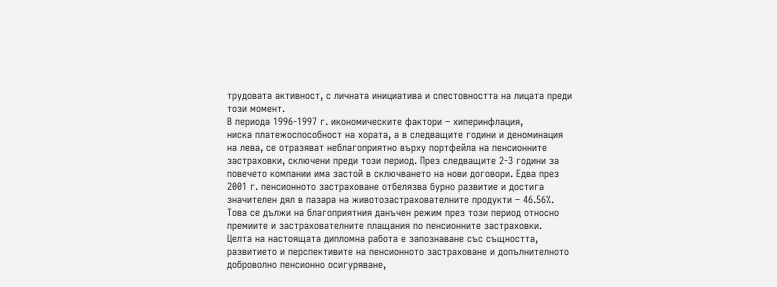трудовата активност, с личната инициатива и спестовността на лицата преди
този момент.
В периода 1996-1997 г. икономическите фактори – хиперинфлация,
ниска платежоспособност на хората, а в следващите години и деноминация
на лева, се отразяват неблагоприятно върху портфейла на пенсионните
застраховки, сключени преди този период. През следващите 2-3 години за
повечето компании има застой в сключването на нови договори. Едва през
2001 г. пенсионното застраховане отбелязва бурно развитие и достига
значителен дял в пазара на животозастрахователните продукти – 46.56%.
Това се дължи на благоприятния данъчен режим през този период относно
премиите и застрахователните плащания по пенсионните застраховки.
Целта на настоящата дипломна работа е запознаване със същността,
развитието и перспективите на пенсионното застраховане и допълнителното
доброволно пенсионно осигуряване,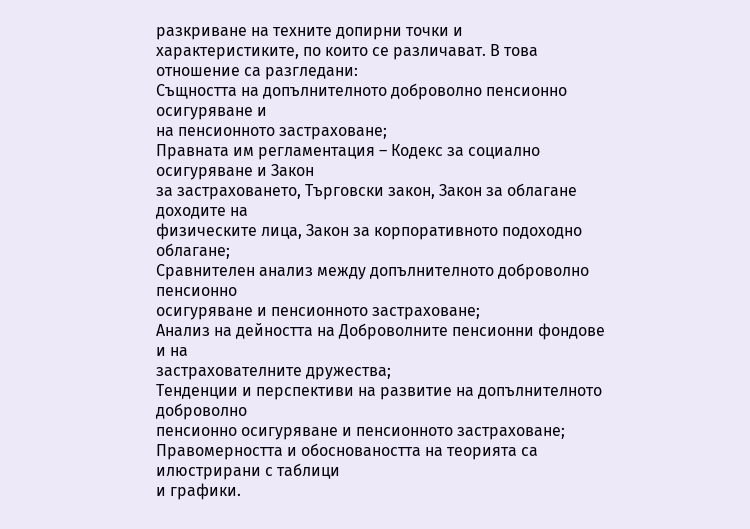разкриване на техните допирни точки и
характеристиките, по които се различават. В това отношение са разгледани:
Същността на допълнителното доброволно пенсионно осигуряване и
на пенсионното застраховане;
Правната им регламентация – Кодекс за социално осигуряване и Закон
за застраховането, Търговски закон, Закон за облагане доходите на
физическите лица, Закон за корпоративното подоходно облагане;
Сравнителен анализ между допълнителното доброволно пенсионно
осигуряване и пенсионното застраховане;
Анализ на дейността на Доброволните пенсионни фондове и на
застрахователните дружества;
Тенденции и перспективи на развитие на допълнителното доброволно
пенсионно осигуряване и пенсионното застраховане;
Правомерността и обосноваността на теорията са илюстрирани с таблици
и графики.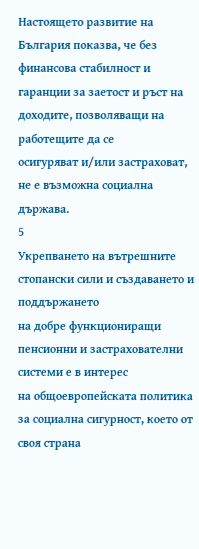Настоящето развитие на България показва, че без финансова стабилност и
гаранции за заетост и ръст на доходите, позволяващи на работещите да се
осигуряват и/или застраховат, не е възможна социална държава.
5
Укрепването на вътрешните стопански сили и създаването и поддържането
на добре функциониращи пенсионни и застрахователни системи е в интерес
на общоевропейската политика за социална сигурност, което от своя страна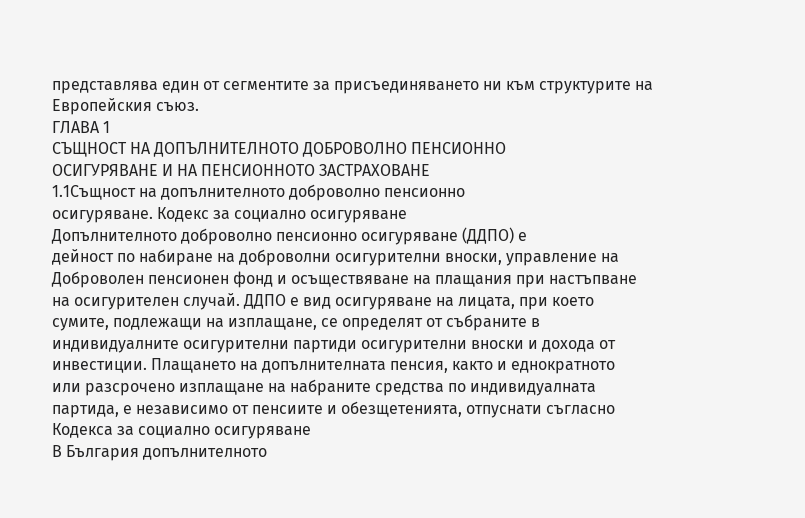представлява един от сегментите за присъединяването ни към структурите на
Европейския съюз.
ГЛАВА 1
СЪЩНОСТ НА ДОПЪЛНИТЕЛНОТО ДОБРОВОЛНО ПЕНСИОННО
ОСИГУРЯВАНЕ И НА ПЕНСИОННОТО ЗАСТРАХОВАНЕ
1.1Същност на допълнителното доброволно пенсионно
осигуряване. Кодекс за социално осигуряване
Допълнителното доброволно пенсионно осигуряване (ДДПО) е
дейност по набиране на доброволни осигурителни вноски, управление на
Доброволен пенсионен фонд и осъществяване на плащания при настъпване
на осигурителен случай. ДДПО е вид осигуряване на лицата, при което
сумите, подлежащи на изплащане, се определят от събраните в
индивидуалните осигурителни партиди осигурителни вноски и дохода от
инвестиции. Плащането на допълнителната пенсия, както и еднократното
или разсрочено изплащане на набраните средства по индивидуалната
партида, е независимо от пенсиите и обезщетенията, отпуснати съгласно
Кодекса за социално осигуряване
В България допълнителното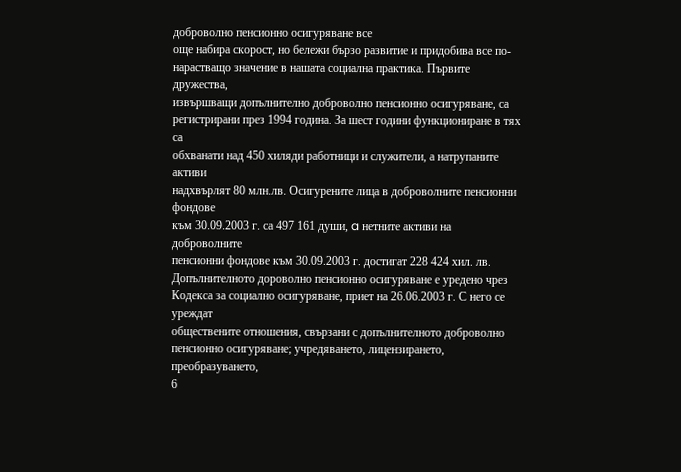доброволно пенсионно осигуряване все
още набира скорост, но бележи бързо развитие и придобива все по-
нарастващо значение в нашата социална практика. Първите дружества,
извършващи допълнително доброволно пенсионно осигуряване, са
регистрирани през 1994 година. За шест години функциониране в тях са
обхванати над 450 хиляди работници и служители, а натрупаните активи
надхвърлят 80 млн.лв. Осигурените лица в доброволните пенсионни фондове
към 30.09.2003 г. са 497 161 души, a нетните активи на доброволните
пенсионни фондове към 30.09.2003 г. достигат 228 424 хил. лв.
Допълнителното дороволно пенсионно осигуряване е уредено чрез
Кодекса за социално осигуряване, приет на 26.06.2003 г. С него се уреждат
обществените отношения, свързани с допълнителното доброволно
пенсионно осигуряване; учредяването, лицензирането, преобразуването,
6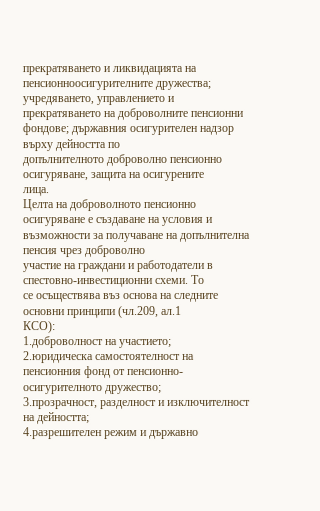прекратяването и ликвидацията на пенсионноосигурителните дружества;
учредяването, управлението и прекратяването на доброволните пенсионни
фондове; държавния осигурителен надзор върху дейността по
допълнителното доброволно пенсионно осигуряване, защита на осигурените
лица.
Целта на доброволното пенсионно осигуряване е създаване на условия и
възможности за получаване на допълнителна пенсия чрез доброволно
участие на граждани и работодатели в спестовно-инвестиционни схеми. То
се осъществява въз основа на следните основни принципи (чл.209, ал.1
КСО):
1.доброволност на участието;
2.юридическа самостоятелност на пенсионния фонд от пенсионно-
осигурителното дружество;
3.прозрачност, разделност и изключителност на дейността;
4.разрешителен режим и държавно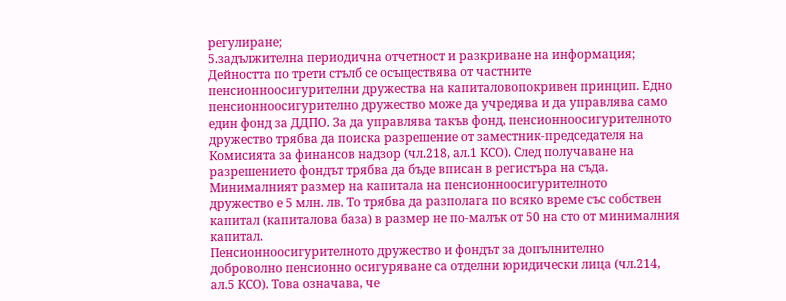регулиране;
5.задължителна периодична отчетност и разкриване на информация;
Дейността по трети стълб се осъществява от частните
пенсионноосигурителни дружества на капиталовопокривен принцип. Едно
пенсионноосигурително дружество може да учредява и да управлява само
един фонд за ДДПО. За да управлява такъв фонд, пенсионноосигурителното
дружество трябва да поиска разрешение от заместник-председателя на
Комисията за финансов надзор (чл.218, ал.1 КСО). След получаване на
разрешението фондът трябва да бъде вписан в регистъра на съда.
Минималният размер на капитала на пенсионноосигурителното
дружество е 5 млн. лв. То трябва да разполага по всяко време със собствен
капитал (капиталова база) в размер не по-малък от 50 на сто от минималния
капитал.
Пенсионноосигурителното дружество и фондът за допълнително
доброволно пенсионно осигуряване са отделни юридически лица (чл.214,
ал.5 КСО). Това означава, че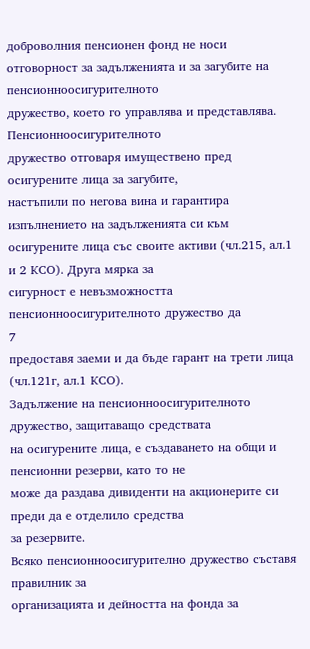доброволния пенсионен фонд не носи
отговорност за задълженията и за загубите на пенсионноосигурителното
дружество, което го управлява и представлява. Пенсионноосигурителното
дружество отговаря имуществено пред осигурените лица за загубите,
настъпили по негова вина и гарантира изпълнението на задълженията си към
осигурените лица със своите активи (чл.215, ал.1 и 2 КСО). Друга мярка за
сигурност е невъзможността пенсионноосигурителното дружество да
7
предоставя заеми и да бъде гарант на трети лица (чл.121г, ал.1 КСО).
Задължение на пенсионноосигурителното дружество, защитаващо средствата
на осигурените лица, е създаването на общи и пенсионни резерви, като то не
може да раздава дивиденти на акционерите си преди да е отделило средства
за резервите.
Всяко пенсионноосигурително дружество съставя правилник за
организацията и дейността на фонда за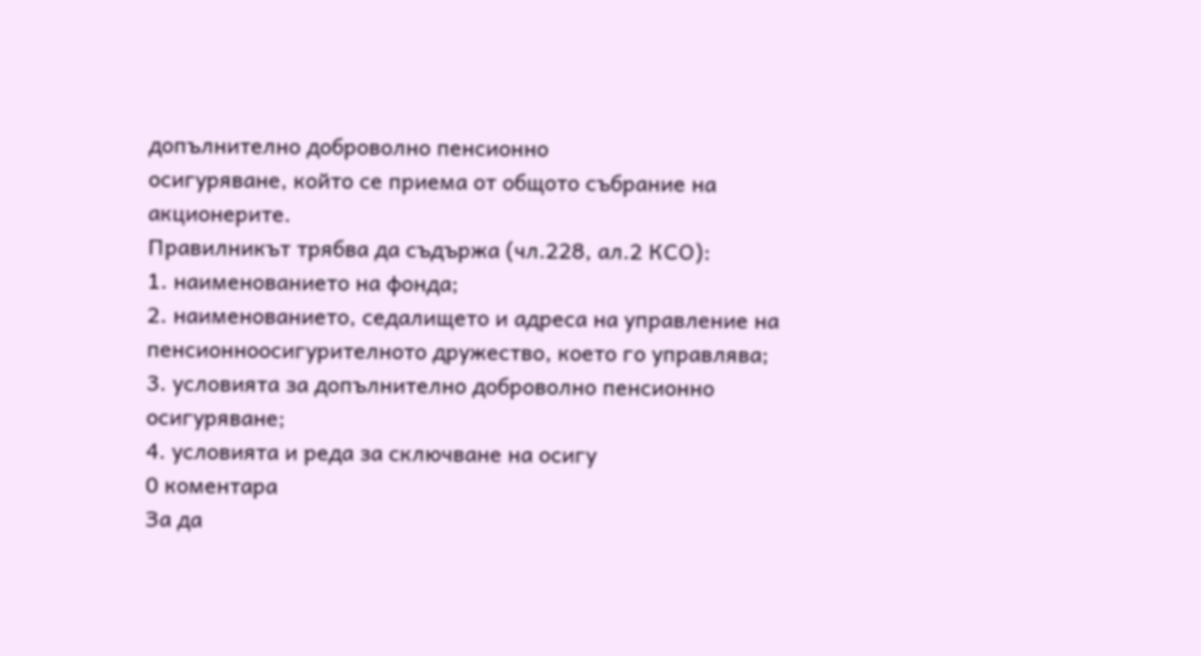допълнително доброволно пенсионно
осигуряване, който се приема от общото събрание на акционерите.
Правилникът трябва да съдържа (чл.228, ал.2 КСО):
1. наименованието на фонда;
2. наименованието, седалището и адреса на управление на
пенсионноосигурителното дружество, което го управлява;
3. условията за допълнително доброволно пенсионно осигуряване;
4. условията и реда за сключване на осигу
0 коментара
За да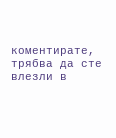коментирате, трябва да сте влезли в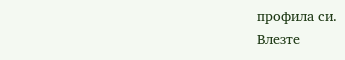профила си.
Влезте